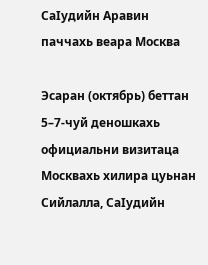СаIудийн Аравин паччахь веара Москва

Эсаран (октябрь) беттан 5–7-чуй деношкахь официальни визитаца Москвахь хилира цуьнан Сийлалла, СаIудийн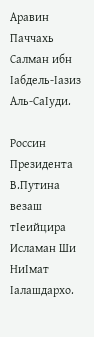Аравин Паччахь Салман ибн Iабдель-Iазиз Аль-СаIуди.

Россин Президента В.Путина везаш тIеийцира Исламан Ши НиIмат Iалашдархо.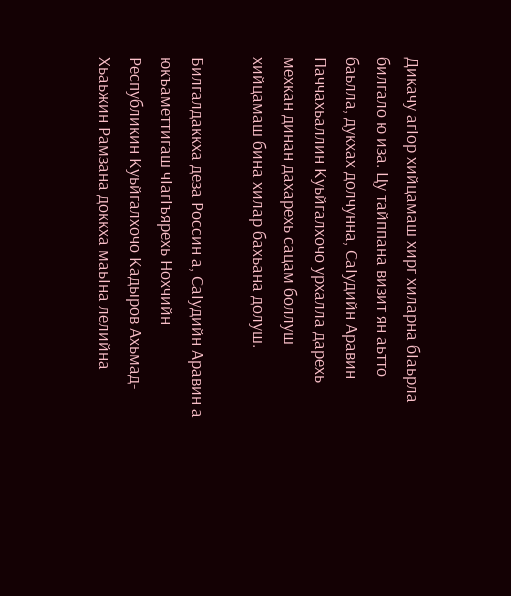Дикачу агIор хийцамаш хирг хиларна бIаьрла билгало ю иза. Цу тайппана визит ян аьтто баьлла, дукхах долчунна, СаIудийн Аравин Паччахьаллин Куьйгалхочо урхалла дарехь мехкан динан дахарехь сацам боллуш хийцамаш бина хилар бахьана долуш.

Билгалдаккха деза Россин а, СаIудийн Аравин а юкъаметтигаш чIагIъярехь Нохчийн Республикин Куьйгалхочо Кадыров Ахьмад-Хьаьжин Рамзана доккха маьIна лелийна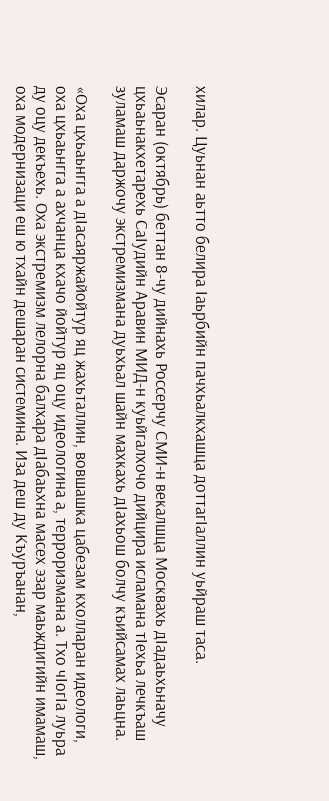хилар. Цуьнан аьтто белира Iаьрбийн пачхьалкхашца доттагIаллин уьйраш таса.

Эсаран (октябрь) беттан 8-чу дийнахь Россерчу СМИ-н векалшца Москвахь дIадаьхьначу цхьаьнакхетарехь СаIудийн Аравин МИД-н куьйгалхочо дийцира исламана тIехьа лечкъаш зуламаш даржочу экстремизмана дуьхьал шайн махкахь дIахьош болчу къийсамах лаьцна.

«Оха цхьаьнгга а дIасаяржайойтур яц жахьталлин, вовшашка цабезам кхолларан идеологи, оха цхьаьнгга а ахчанца кхачо йойтур яц оцу идеологина а, терроризмана а. Тхо чIогIа луьра ду оцу декъехь. Оха экстремизм лелорна балхара дIабаьхна масех эзар маьждигийн имамаш, оха модернизаци еш ю тхайн дешаран системина. Иза деш ду Къуръанан,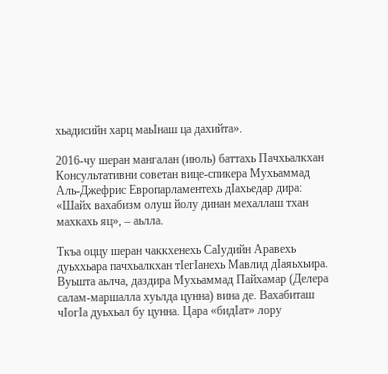хьадисийн харц маьIнаш ца дахийта».

2016-чу шеран мангалан (июль) баттахь Пачхьалкхан Консультативни советан вице-спикера Мухьаммад Аль-Джефрис Европарламентехь дIахьедар дира: «Шайх вахабизм олуш йолу динан мехаллаш тхан махкахь яц», – аьлла.

Ткъа оццу шеран чаккхенехь СаIудийн Аравехь дуьххьара пачхьалкхан тIегIанехь Мавлид дIаяьхьира. Вуьшта аьлча, даздира Мухьаммад Пайхамар (Делера салам-маршалла хуьлда цунна) вина де. Вахабиташ чIогIа дуьхьал бу цунна. Цара «бидIат» лору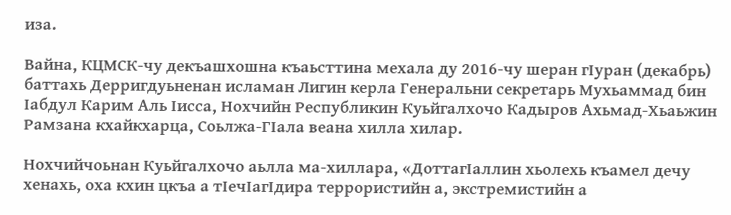иза.

Вайна, КЦМСК-чу декъашхошна къаьсттина мехала ду 2016-чу шеран гIуран (декабрь) баттахь Дерригдуьненан исламан Лигин керла Генеральни секретарь Мухьаммад бин Iабдул Карим Аль Iисса, Нохчийн Республикин Куьйгалхочо Кадыров Ахьмад-Хьаьжин Рамзана кхайкхарца, Соьлжа-ГIала веана хилла хилар.

Нохчийчоьнан Куьйгалхочо аьлла ма-хиллара, «ДоттагIаллин хьолехь къамел дечу хенахь, оха кхин цкъа а тIечIагIдира террористийн а, экстремистийн а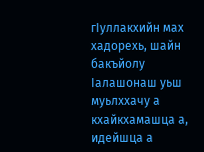гIуллакхийн мах хадорехь, шайн бакъйолу Iалашонаш уьш муьлххачу а кхайкхамашца а, идейшца а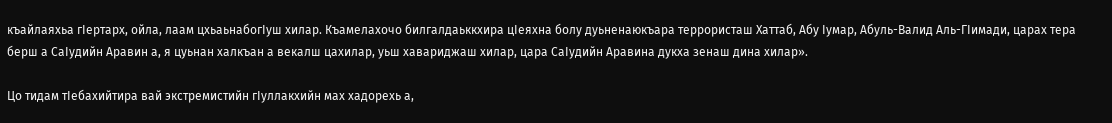къайлаяхьа гIертарх, ойла, лаам цхьаьнабогIуш хилар. Къамелахочо билгалдаьккхира цIеяхна болу дуьненаюкъара террористаш Хаттаб, Абу Iумар, Абуль-Валид Аль-ГIимади, царах тера берш а СаIудийн Аравин а, я цуьнан халкъан а векалш цахилар, уьш хавариджаш хилар, цара СаIудийн Аравина дукха зенаш дина хилар».

Цо тидам тIебахийтира вай экстремистийн гIуллакхийн мах хадорехь а,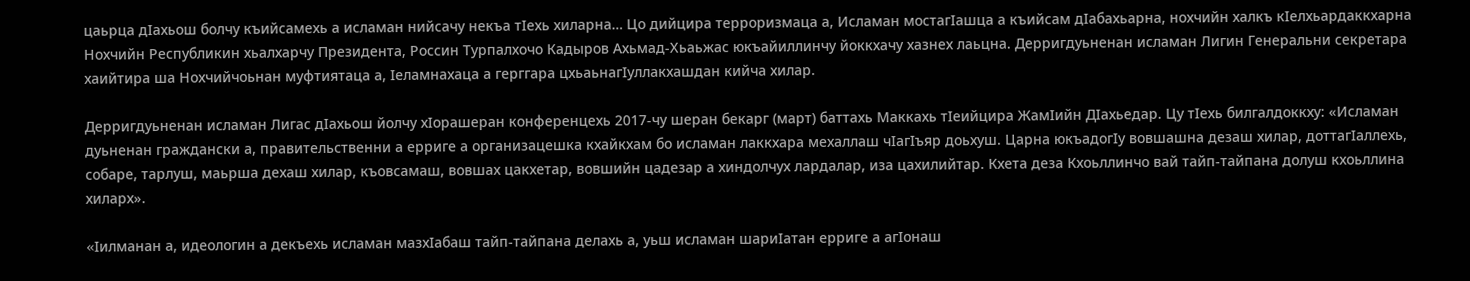цаьрца дIахьош болчу къийсамехь а исламан нийсачу некъа тIехь хиларна… Цо дийцира терроризмаца а, Исламан мостагIашца а къийсам дIабахьарна, нохчийн халкъ кIелхьардаккхарна Нохчийн Республикин хьалхарчу Президента, Россин Турпалхочо Кадыров Ахьмад-Хьаьжас юкъайиллинчу йоккхачу хазнех лаьцна. Дерригдуьненан исламан Лигин Генеральни секретара хаийтира ша Нохчийчоьнан муфтиятаца а, Iеламнахаца а герггара цхьаьнагIуллакхашдан кийча хилар.

Дерригдуьненан исламан Лигас дIахьош йолчу хIорашеран конференцехь 2017-чу шеран бекарг (март) баттахь Маккахь тIеийцира ЖамIийн ДIахьедар. Цу тIехь билгалдоккху: «Исламан дуьненан граждански а, правительственни а ерриге а организацешка кхайкхам бо исламан лаккхара мехаллаш чIагIъяр доьхуш. Царна юкъадогIу вовшашна дезаш хилар, доттагIаллехь, собаре, тарлуш, маьрша дехаш хилар, къовсамаш, вовшах цакхетар, вовшийн цадезар а хиндолчух лардалар, иза цахилийтар. Кхета деза Кхоьллинчо вай тайп-тайпана долуш кхоьллина хиларх».

«Iилманан а, идеологин а декъехь исламан мазхIабаш тайп-тайпана делахь а, уьш исламан шариIатан ерриге а агIонаш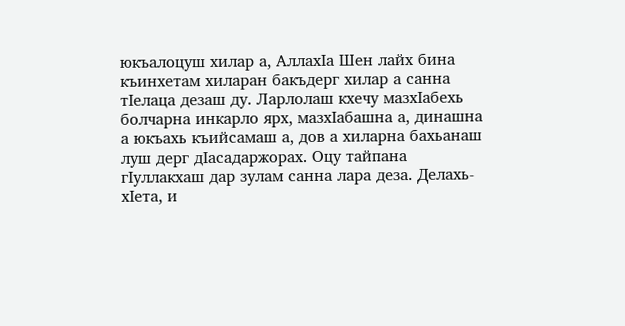юкъалоцуш хилар а, АллахIа Шен лайх бина къинхетам хиларан бакъдерг хилар а санна тIелаца дезаш ду. Ларлолаш кхечу мазхIабехь болчарна инкарло ярх, мазхIабашна а, динашна а юкъахь къийсамаш а, дов а хиларна бахьанаш луш дерг дIасадаржорах. Оцу тайпана гIуллакхаш дар зулам санна лара деза. Делахь-хIета, и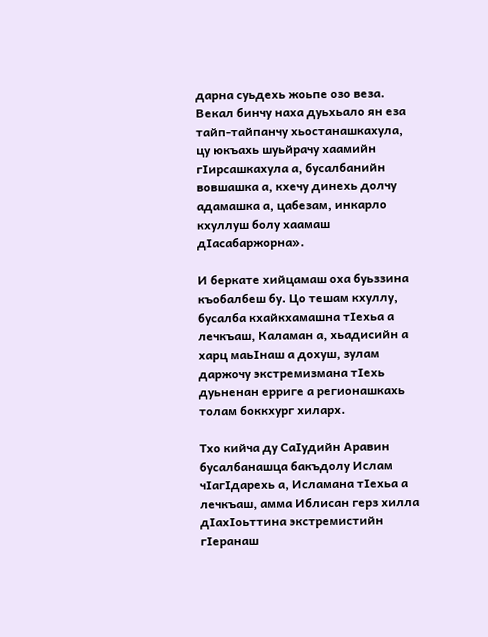дарна суьдехь жоьпе озо веза. Векал бинчу наха дуьхьало ян еза тайп-тайпанчу хьостанашкахула, цу юкъахь шуьйрачу хаамийн гIирсашкахула а, бусалбанийн вовшашка а, кхечу динехь долчу адамашка а, цабезам, инкарло кхуллуш болу хаамаш дIасабаржорна».

И беркате хийцамаш оха буьззина къобалбеш бу. Цо тешам кхуллу, бусалба кхайкхамашна тIехьа а лечкъаш, Каламан а, хьадисийн а харц маьIнаш а дохуш, зулам даржочу экстремизмана тIехь дуьненан ерриге а регионашкахь толам боккхург хиларх.

Тхо кийча ду СаIудийн Аравин бусалбанашца бакъдолу Ислам чIагIдарехь а, Исламана тIехьа а лечкъаш, амма Иблисан герз хилла дIахIоьттина экстремистийн гIеранаш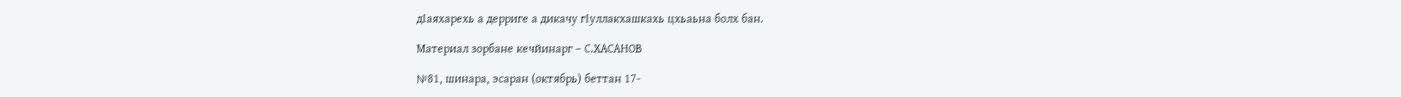дIаяхарехь а дерриге а дикачу гIуллакхашкахь цхьаьна болх бан.

Материал зорбане кечйинарг – С.ХАСАНОВ

№81, шинара, эсаран (октябрь) беттан 17-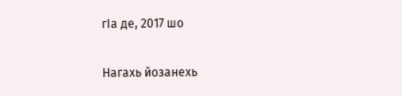гIа де, 2017 шо

Нагахь йозанехь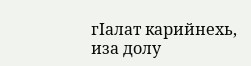гIалат карийнехь, иза долу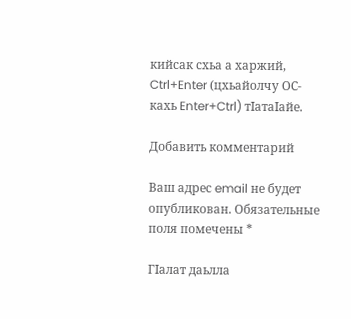кийсак схьа а харжий, Ctrl+Enter (цхьайолчу ОС-кахь Enter+Ctrl) тIатаIайе.

Добавить комментарий

Ваш адрес email не будет опубликован. Обязательные поля помечены *

ГIалат даьлла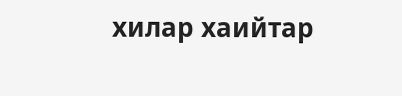хилар хаийтар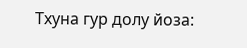Тхуна гур долу йоза: